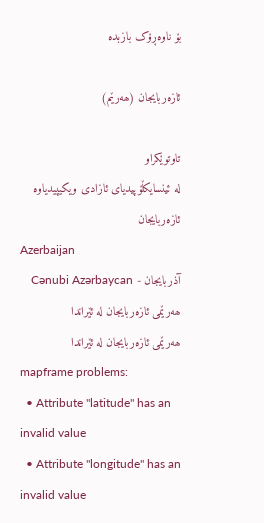بۆ ناوەڕۆک بازبدە

ئازەربایجان (ھەرێم)

تاوتوێکراو
لە ئینسایکڵۆپیدیای ئازادی ویکیپیدیاوە
ئازەربایجان
Azerbaijan
آذربایجان - Cənubi Azərbaycan
ھەرێمی ئازەربایجان لە ئێراندا
ھەرێمی ئازەربایجان لە ئێراندا
mapframe problems:
  • Attribute "latitude" has an invalid value
  • Attribute "longitude" has an invalid value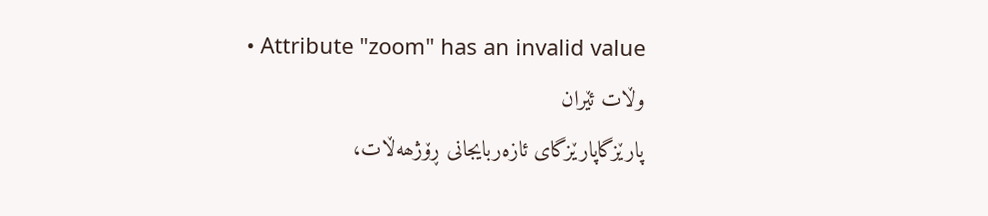• Attribute "zoom" has an invalid value
وڵات ئێران
پارێزگاپارێزگای ئازەربایجانی ڕۆژھەڵات،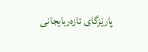پارێزگای ئازەربایجانی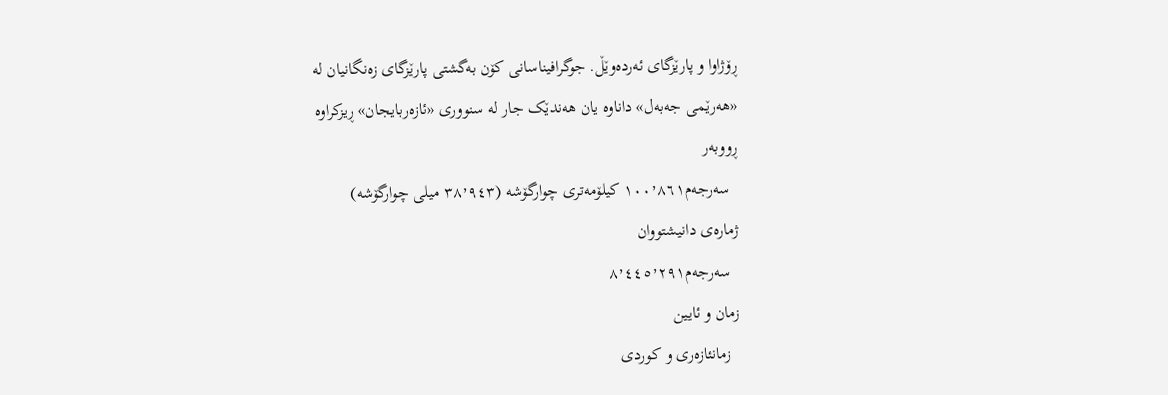ڕۆژاوا و پارێزگای ئەردەوێڵ. جوگرافیناسانی کۆن بەگشتی پارێزگای زەنگانیان لە «ھەرێمی جەبەل» داناوە یان ھەندێک جار لە سنووری «ئازەربایجان» ڕیزکراوە
ڕووبەر
  سەرجەم١٠٠٬٨٦١ کیلۆمەتری چوارگۆشە (٣٨٬٩٤٣ میلی چوارگۆشە)
ژمارەی دانیشتووان
  سەرجەم٨٬٤٤٥٬٢٩١
زمان و ئایین
  زمانئازەری و کوردی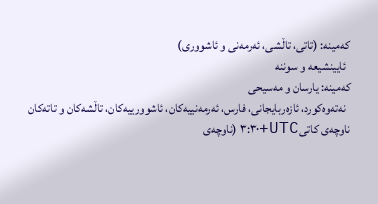کەمینە: (تاتی، تاڵشی، ئەرمەنی و ئاشووری)
  ئایینشیعە و سوننە
کەمینە: یارسان و مەسیحی
  نەتەوەکورد، ئازەربایجانی، فارس، ئەرمەنییەکان، ئاشوورییەکان، تاڵشەکان و تاتەکان
ناوچەی کاتیUTC+٣:٣٠ (ناوچەی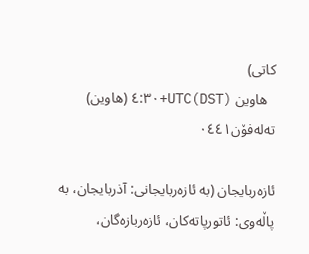کاتی)
  ھاوین (DST)UTC+٤:٣٠ (ھاوین)
تەلەفۆن٠٤٤١

ئازەربایجان (بە ئازەربایجانی: آذربایجان، بە پاڵەوی: ئاتورپاتەکان، ئازەربازەگان،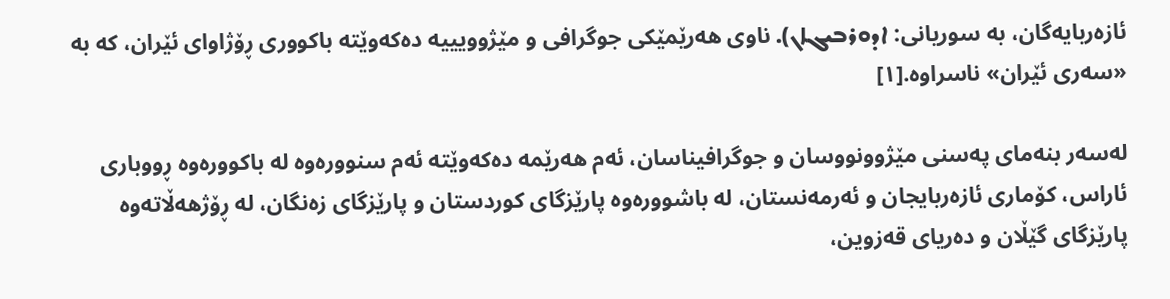ئازەربایەگان، بە سوریانی: ܐܕܘܪܒܝܓܐܢ). ناوی ھەرێمێکی جوگرافی و مێژوویییە دەکەوێتە باکووری ڕۆژاوای ئێران، کە بە «سەری ئێران» ناسراوە.[١]

لەسەر بنەمای پەسنی مێژوونووسان و جوگرافیناسان، ئەم ھەرێمە دەکەوێتە ئەم سنوورەوە لە باکوورەوە ڕووباری ئاراس، کۆماری ئازەربایجان و ئەرمەنستان، لە باشوورەوە پارێزگای کوردستان و پارێزگای زەنگان، لە ڕۆژھەڵاتەوە پارێزگای گێڵان و دەریای قەزوین،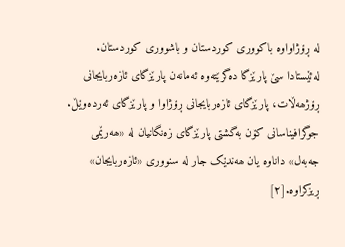لە ڕۆژاواوە باکووری کوردستان و باشووری کوردستان. لەئێستادا سێ پارێزگا دەگرێتەوە ئەمانەن پارێزگای ئازەربایجانی ڕۆژھەڵات، پارێزگای ئازەربایجانی ڕۆژاوا و پارێزگای ئەردەوێڵ. جوگرافیناسانی کۆن بەگشتی پارێزگای زەنگانیان لە «ھەرێمی جەبەل» داناوە یان ھەندێک جار لە سنووری «ئازەربایجان» ڕیزکراوە.[٢]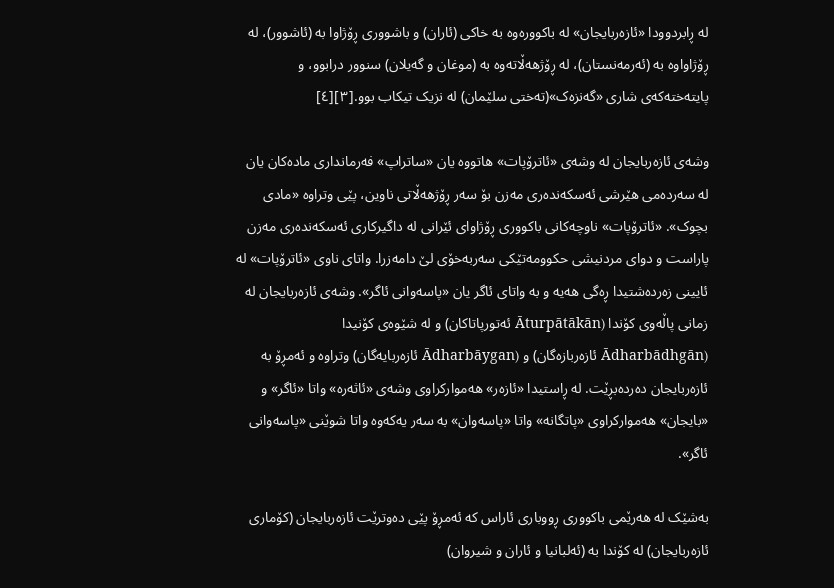لە ڕابردوودا «ئازەربایجان» لە باکوورەوە بە خاکی (ئاران) و باشووری ڕۆژاوا بە (ئاشوور)، لە ڕۆژاواوە بە (ئەرمەنستان)، لە ڕۆژھەڵاتەوە بە (موغان و گەیلان) سنوور درابوو، و پایتەختەکەی شاری «گەنزەک»(تەختی سلێمان) لە نزیک تیکاب بوو.[٣][٤]

وشەی ئازەربایجان لە وشەی «ئاترۆپات» ھاتووە یان «ساتراپ» فەرمانداری مادەکان یان لە سەردەمی ھێرشی ئەسکەندەری مەزن بۆ سەر ڕۆژھەڵاتی ناوین، پێی وتراوە «مادی بچوک». «ئاترۆپات» ناوچەکانی باکووری ڕۆژاوای ئێرانی لە داگیرکاری ئەسکەندەری مەزن پاراست و دوای مردنیشی حکوومەتێکی سەربەخۆی لێ دامەزرا. واتای ناوی «ئاترۆپات» لە ئایینی زەردەشتیدا ڕەگی ھەیە و بە واتای ئاگر یان «پاسەوانی ئاگر». وشەی ئازەربایجان لە زمانی پاڵەوی کۆندا (Āturpātākān ئەتورپاتاکان) و لە شێوەی کۆنیدا (Ādharbādhgān ئازەربازەگان) و (Ādharbāygan ئازەربایەگان) وتراوە و ئەمڕۆ بە ئازەربایجان دەردەبڕێت. لە ڕاستیدا «ئازەر» ھەموارکراوی وشەی «ئاثەرە» واتا «ئاگر» و «بایجان» ھەموارکراوی «پاتگانە» واتا «پاسەوان» بە سەر یەکەوە واتا شوێنی «پاسەوانی ئاگر».

بەشێک لە ھەرێمی باکووری ڕووباری ئاراس کە ئەمڕۆ پێی دەوترێت ئازەربایجان (کۆماری ئازەربایجان) لە کۆندا بە (ئەلبانیا و ئاران و شیروان)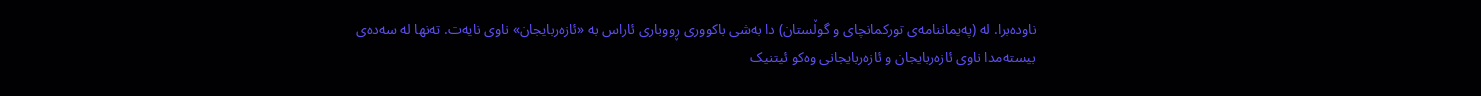ناودەبرا. لە (پەیماننامەی تورکمانچای و گوڵستان) دا بەشی باکووری ڕووباری ئاراس بە «ئازەربایجان» ناوی نایەت. تەنھا لە سەدەی بیستەمدا ناوی ئازەربایجان و ئازەربایجانی وەکو ئیتنیک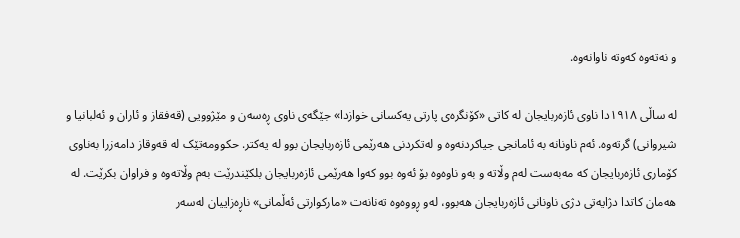و نەتەوە کەوتە ناوانەوە.

لە ساڵی ١٩١٨دا ناوی ئازەربایجان لە کاتی «کۆنگرەی پارتی یەکسانی خوازدا» جێگەی ناوی ڕەسەن و مێژوویی (قەفقاز و ئاران و ئەلبانیا و شیروانی) گرتەوە. ئەم ناونانە بە ئامانجی جیاکردنەوە و لەتکردنی ھەرێمی ئازەربایجان بوو لە یەکتر. حکوومەتێک لە قەوقاز دامەزرا بەناوی کۆماری ئازەربایجان کە مەبەست لەم وڵاتە و بەو ناوەوە بۆ ئەوە بوو کەوا ھەرێمی ئازەربایجان بلکێندرێت بەم وڵاتەوە و فراوان بکرێت. لە ھەمان کاتدا دژایەتی دژی ناونانی ئازەربایجان ھەبوو، لەو ڕووەوە تەنانەت «مارکوارتی ئەڵمانی» ناڕەزاییان لەسەر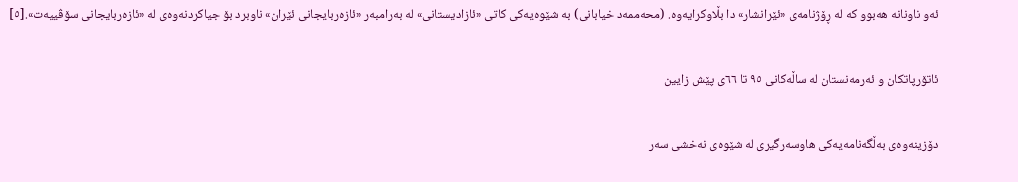ئەو ناونانە ھەبوو کە لە ڕۆژنامەی «ئێرانشار» دا بڵاوکرایەوە. (محەممەد خیابانی) بە شێوەیەکی کاتی «ئازادیستانی» لە بەرامبەر «ئازەربایجانی ئێران» ناوبرد بۆ جیاکردنەوەی لە «ئازەربایجانی سۆڤییەت».[٥]

ئاتۆرپاتکان و ئەرمەنستان لە ساڵەکانی ٩٥ تا ٦٦ی پێش زایین

دۆزینەوەی بەڵگەنامەیەکی ھاوسەرگیری لە شێوەی نەخشی سەر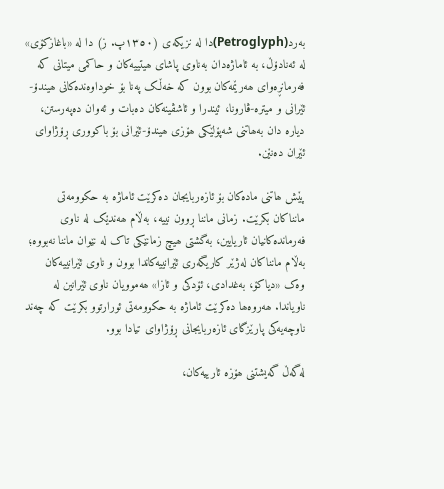بەرد(Petroglyph)دا لە نزیکەی (١٣٥٠پ. ز) دا لە «باغازکۆی» لە ئەنادۆڵ، بە ئاماژەدان بەناوی پاشای ھیتییەکان و حاکمی میتانی کە فەرمانڕەوای ھەرێمەکان بوون کە خەڵک پەنا بۆ خوداوەندەکانی ھیندۆ-ئێرانی و میترە-ڤارونا، ئیندرا و ئاشڤینەکان دەبات و ئەوان دەپەرستن، دیارە دان بەھاتنی شەپۆلێکی ھۆزی ھیندۆ-ئێرانی بۆ باکووری ڕۆژاوای ئێران دەنێن.

پێش ھاتنی مادەکان بۆ ئازەربایجان دەکرێت ئاماژە بە حکوومەتی مانناکان بکرێت. زمانی ماننا ڕوون نییە، بەڵام ھەندێک لە ناوی فەرماندەکانیان ئاریایین، بەگشتی ھیچ زمانێکی تاک لە نێوان ماننا نەبووە؛ بەڵام مانناکان لەژێر کاریگەری ئێرانییەکاندا بوون و ناوی ئێرانییەکان وەک «دیاکۆ، بەغدادی، ئۆدکی و ئازا» ھەموویان ناوی ئێرانین لە ناویاندا. ھەروەھا دەکرێت ئاماژە بە حکوومەتی ئورارتوو بکرێت کە چەند ناوچەیەکی پارێزگای ئازەربایجانی ڕۆژاوای تیادا بوو.

لەگەڵ گەیشتنی ھۆزە ئارییەکان،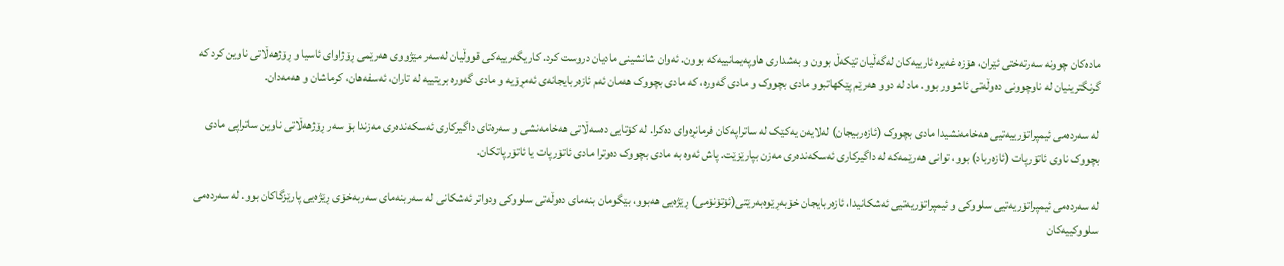مادەکان چوونە سەرتەختی ئێران، ھۆزە غەیرە ئارییەکان لەگەڵیان تێکەڵ بوون و بەشداری ھاوپەیمانییەکە بوون. ئەوان شانشینی مادیان دروست کرد. کاریگەرییەکی قووڵیان لەسەر مێژووی ھەرێمی ڕۆژاوای ئاسیا و ڕۆژھەڵاتی ناوین کرد کە گرنگترینیان لە ناوچوونی دەوڵەتی ئاشوور بوو. ماد لە دوو ھەرێم پێکھاتبوو مادی بچووک و مادی گەورە، کە مادی بچووک ھەمان ئەم ئازەربایجانەی ئەمڕۆیە و مادی گەورە بریتییە لە تاران، ئەسفەھان، کرماشان و ھەمەدان.

لە سەردەمی ئیمپراتۆرییەتیی ھەخامەنشیدا مادی بچووک (ئازەربیجان) لەلایەن یەکێک لە ساتراپەکان فرمانڕەوای دەکرا. لە کۆتایی دەسەڵاتی ھەخامەنشی و سەرەتای داگیرکاری ئەسکەندەری مەزندا بۆ سەر ڕۆژھەڵاتی ناوین ساتراپی مادی بچووک ناوی ئاتۆرپات (ئازەرباد) بوو، توانی ھەرێمەکە لە داگیرکاری ئەسکەندەری مەزن بپارێزێت. پاش ئەوە بە مادی بچووک دەوترا مادی ئاتۆرپات یا ئاتۆرپاتکان.

لە سەردەمی ئیمپراتۆریەتیی سلووکی و ئیمپراتۆریەتیی ئەشکانیدا، ئازەربایجان خۆبەڕێوەبەرێتی(ئۆتۆنۆمی) ڕێژەیی ھەبوو، بێگومان بنەمای دەوڵەتی سلووکی ودواتر ئەشکانی لە سەربنەمای سەربەخۆی ڕێژەیی پارێزگاکان بوو. لە سەردەمی سلووکییەکان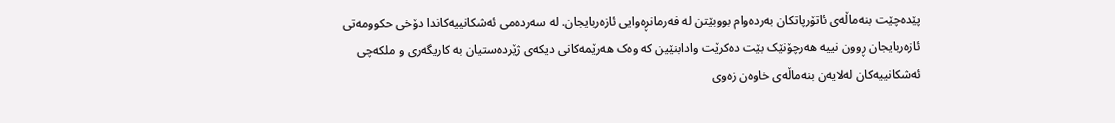پێدەچێت بنەماڵەی ئاتۆرپاتکان بەردەوام بووبێتن لە فەرمانڕەوایی ئازەربایجان. لە سەردەمی ئەشکانییەکاندا دۆخی حکوومەتی ئازەربایجان ڕوون نییە ھەرچۆنێک بێت دەکرێت وادابنێین کە وەک ھەرێمەکانی دیکەی ژێردەستیان بە کاریگەری و ملکەچی ئەشکانییەکان لەلایەن بنەماڵەی خاوەن زەوی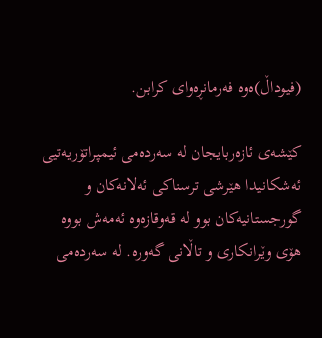(فیوداڵ)ەوە فەرمانڕەوای کرابن.

کێشەی ئازەربایجان لە سەردەمی ئیمپراتۆریەتیی ئەشکانیدا ھێرشی ترسناکی ئەلانەکان و گورجستانیەکان بوو لە قەوقازەوە ئەمەش بووە ھۆی وێرانکاری و تاڵانی گەورە. لە سەردەمی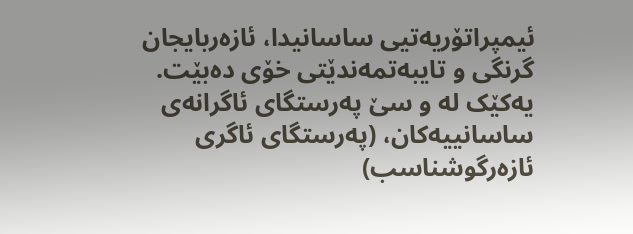ئیمپراتۆریەتیی ساسانیدا، ئازەربایجان گرنگی و تایبەتمەندێتی خۆی دەبێت. یەکێک لە و سێ پەرستگای ئاگرانەی ساسانییەکان، (پەرستگای ئاگری ئازەرگوشناسب)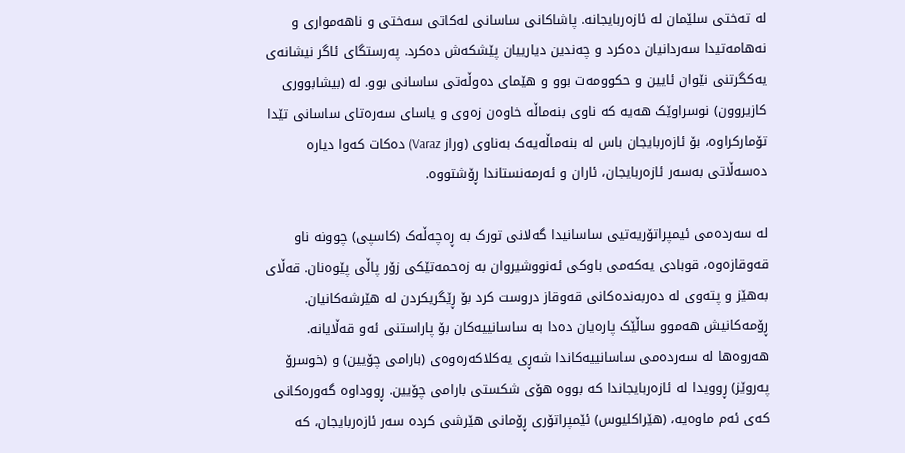لە تەختی سلێمان لە ئازەربایجانە. پاشاکانی ساسانی لەکاتی سەختی و ناھەمواری و نەھامەتیدا سەردانیان دەکرد و چەندین دیارییان پێشکەش دەکرد. پەرستگای ئاگر نیشانەی یەکگرتنی نێوان ئایین و حکوومەت بوو و ھێمای دەوڵەتی ساسانی بوو. لە (بیشابووری کازیروون) نوسراوێک ھەیە کە ناوی بنەماڵە خاوەن زەوی و یاسای سەرەتای ساسانی تێدا تۆمارکراوە، بۆ ئازەربایجان باس لە بنەماڵەیەک بەناوی (وراز Varaz) دەکات کەوا دیارە دەسەڵاتی بەسەر ئازەربایجان، ئاران و ئەرمەنستاندا ڕۆشتووە.

لە سەردەمی ئیمپراتۆریەتیی ساسانیدا گەلانی تورک بە ڕەچەڵەک (کاسپی) چوونە ناو قەوقازەوە، قوبادی یەکەمی باوکی ئەنووشیروان بە زەحمەتێکی زۆر پاڵی پێوەنان. قەڵای بەھێز و پتەوی لە دەربەندەکانی قەوقاز دروست کرد بۆ ڕێگریکردن لە ھێرشەکانیان. ڕۆمەکانیش ھەموو ساڵێک پارەیان دەدا بە ساسانییەکان بۆ پاراستنی ئەو قەڵایانە. ھەروەھا لە سەردەمی ساسانییەکاندا شەڕی یەکلاکەرەوەی (بارامی چۆیین) و (خوسرۆ پەروێز) ڕوویدا لە ئازەربایجاندا کە بووە ھۆی شکستی بارامی چۆیین. ڕووداوە گەورەکانی کەی ئەم ماوەیە، (ھێراکلیوس) ئێمپراتۆری ڕۆمانی ھێرشی کردە سەر ئازەربایجان، کە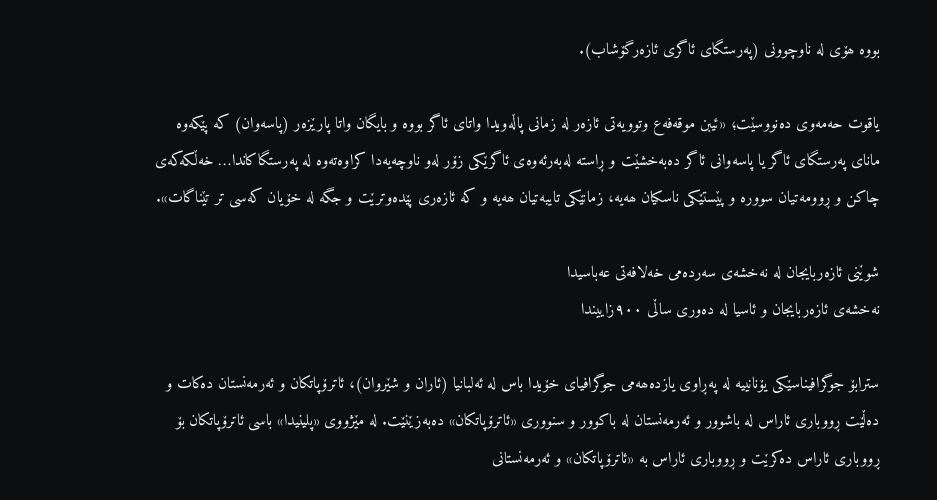بووە ھۆی لە ناوچوونی (پەرستگای ئاگری ئازەرگۆشاب).

یاقوت حەمەوی دەنووسێت؛ «ئیبن موقەفەع وتوویەتی ئازەر لە زمانی پاڵەویدا واتای ئاگر بووە و بایگان واتا پارێزەر (پاسەوان) کە پێکەوە مانای پەرستگای ئاگر یا پاسەوانی ئاگر دەبەخشێت و ڕاستە لەبەرئەوەی ئاگرێکی زۆر لەو ناوچەیەدا کراوەتەوە لە پەرستگاکاندا… خەڵکەکەی چاکن و ڕوومەتیان سوورە و پێستێکی ناسکیان ھەیە، زمانێکی تایبەتیان ھەیە و کە ئازەری پێدەوترێت و جگە لە خۆیان کەسی تر تێناگات».

شوێنی ئازەربایجان لە نەخشەی سەردەمی خەلافەتی عەباسیدا
نەخشەی ئازەربایجان و ئاسیا لە دەوری ساڵی ٩٠٠زاییندا

سترابۆ جوگرافیناسێکی یۆنانییە لە پەڕاوی یازدەھەمی جوگرافیای خۆیدا باس لە ئەلبانیا (ئاران و شێروان)، ئاترۆپاتکان و ئەرمەنستان دەکات و دەڵێت ڕووباری ئاراس لە باشوور و ئەرمەنستان لە باکوور و سنووری «ئاترۆپاتکان» دەبەزێنێت. لە مێژووی «پلینیدا» باسی ئاترۆپاتکان بۆ ڕووباری ئاراس دەکرێت و ڕووباری ئاراس بە «ئاترۆپاتکان» و ئەرمەنستانی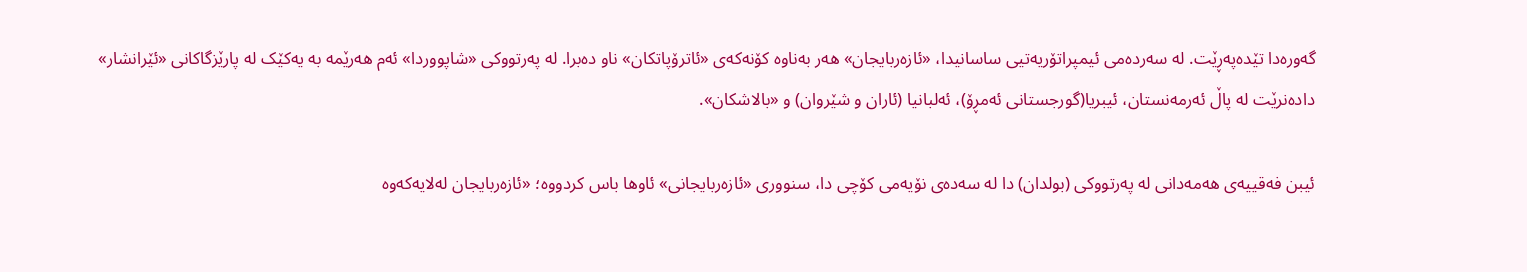گەورەدا تێدەپەڕێت. لە سەردەمی ئیمپراتۆریەتیی ساسانیدا، «ئازەربایجان» ھەر بەناوە کۆنەکەی «ئاترۆپاتکان» ناو دەبرا. لە پەرتووکی «شاپووردا» ئەم ھەرێمە بە یەکێک لە پارێزگاکانی «ئێرانشار» دادەنرێت لە پاڵ ئەرمەنستان، ئیبریا(گورجستانی ئەمڕۆ)، ئەلبانیا (ئاران و شێروان) و «بالاشکان».

ئیبن فەقییەی ھەمەدانی لە پەرتووکی (بولدان) دا لە سەدەی نۆیەمی کۆچی دا، سنووری «ئازەربایجانی» ئاوھا باس کردووە؛ «ئازەربایجان لەلایەکەوە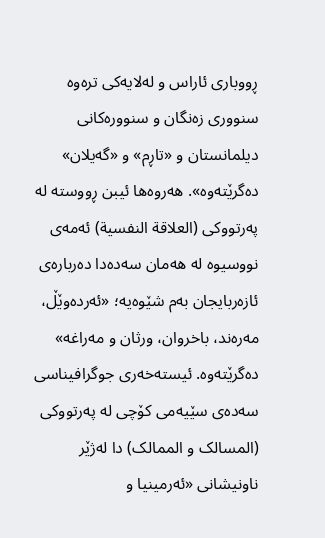ڕووباری ئاراس و لەلایەکی ترەوە سنووری زەنگان و سنوورەکانی دیلمانستان و «تاڕم» و «گەیلان» دەگرێتەوە». ھەروەھا ئیبن ڕووستە لە پەرتووکی (العلاقة النفسیة) ئەمەی نووسیوە لە ھەمان سەدەدا دەربارەی ئازەربایجان بەم شێوەیە؛ «ئەردەوێڵ، مەرەند، باخروان، ورثان و مەراغە» دەگرێتەوە. ئیستەخەری جوگرافیناسی سەدەی سێیەمی کۆچی لە پەرتووکی (المسالک و الممالک) دا لەژێر ناونیشانی «ئەرمینیا و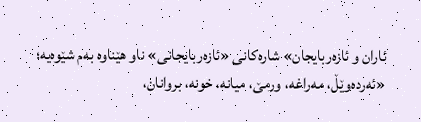ئاران و ئازەربایجان» شارەکانی «ئازەربایجانی» ناو ھێناوە بەم شێوەیە؛ «ئەردەوێڵ، مەراغە، ورمێ، میانە، خونە، بروانان،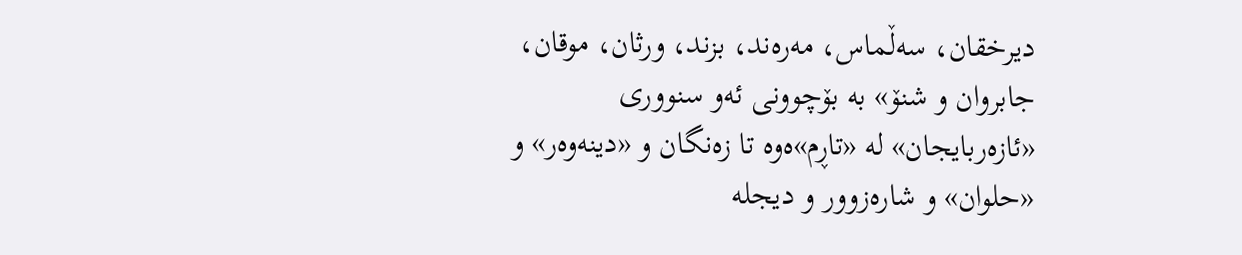دیرخقان، سەڵماس، مەرەند، بزند، ورثان، موقان، جابروان و شنۆ» بە بۆچوونی ئەو سنووری «ئازەربایجان» لە «تاڕم»ەوە تا زەنگان و «دینەوەر» و «حلوان» و شارەزوور و دیجلە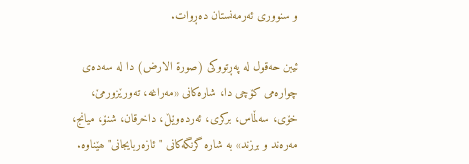و سنووری ئەرمەنستان دەڕوات.

ئیبن حەقول لە پەڕتووکی (صورة الارض) دا لە سەدەی چوارەمی کۆچی دا، شارەکانی «مەراغە، تەورێزورمێ، خۆی، سەڵماس، برکری، ئەردەوێڵ، داخرقان، شنۆ، میانج، مەرەند و برزند» بە شارە گرنگەکانی "ئازەربایجانی" ھێناوە.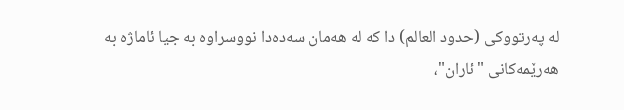لە پەرتووکی (حدود العالم) دا کە لە ھەمان سەدەدا نووسراوە بە جیا ئاماژە بە ھەرێمەکانی "ئاران"،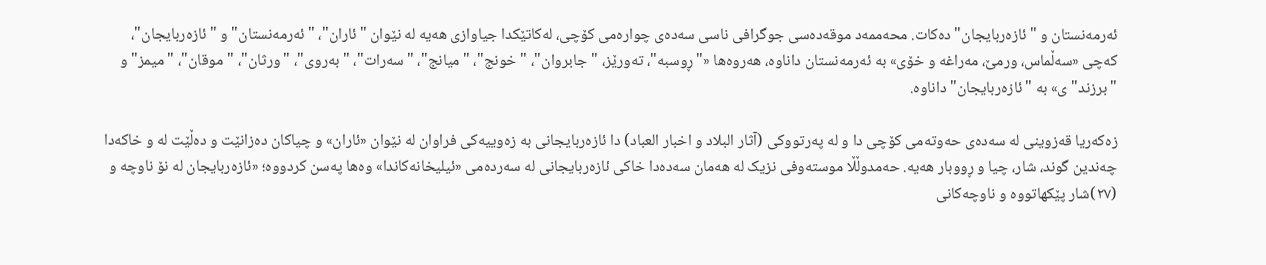ئەرمەنستان و "ئازەربایجان" دەکات. محەممەد موقەدەسی جوگرافی ناسی سەدەی چوارەمی کۆچی، لەکاتێکدا جیاوازی ھەیە لە نێوان "ئاران"، "ئەرمەنستان" و "ئازەربایجان"، کەچی «سەڵماس، ورمێ، مەراغە و خۆی» بە ئەرمەنستان داناوە، ھەروەھا «"ڕوسبە"، تەورێز، "جابروان"، "خونج"، "میانج"، "سەرات"، "بەروی"، "ورثان"، "موقان"، "میمز" و "برزند"ی» بە "ئازەربایجان" داناوە.

زەکەریا قەزوینی لە سەدەی حەوتەمی کۆچی دا و لە پەرتووکی (آثار البلاد و اخبار العباد) دا ئازەربایجانی بە زەوییەکی فراوان لە نێوان «ئاران» و چیاکان دەزانێت و دەڵێت لە و خاکەدا چەندین گوند، شار، چیا و ڕووبار ھەیە. حەمدوڵڵا موستەوفی نزیک لە ھەمان سەدەدا خاکی ئازەربایجانی لە سەردەمی «ئیلیخانەکاندا» وەھا پەسن کردووە؛ «ئازەربایجان لە نۆ ناوچە و (٢٧)شار پێکھاتووە و ناوچەکانی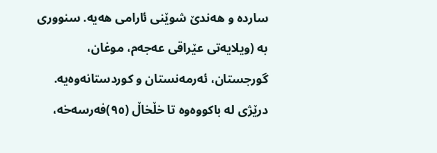ساردە و ھەندێ شوێنی ئارامی ھەیە. سنووری بە (ویلایەتی عێراقی عەجەم، موغان، گورجستان، ئەرمەنستان و کوردستانەوەیە. درێژی لە باکووەوە تا خڵخاڵ (٩٥)فەرسەخە،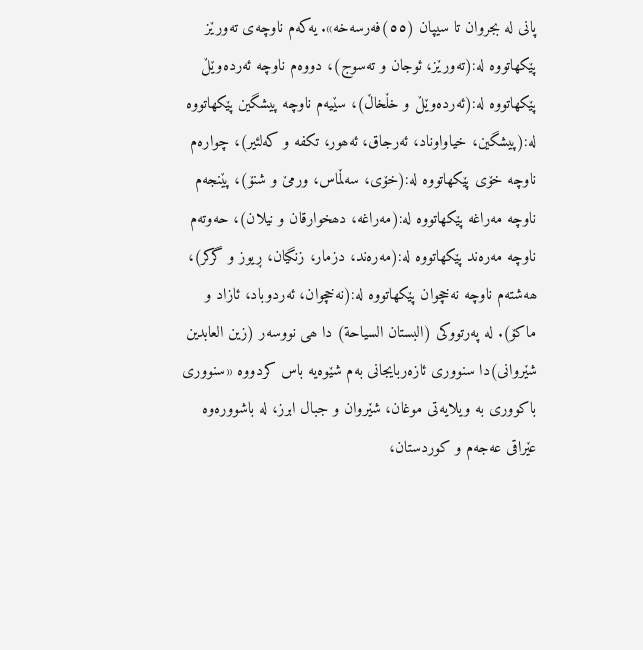پانی لە بجروان تا سیپان (٥٥)فەرسەخە». یەکەم ناوچەی تەورێز پێکھاتووە لە:(تەورێز، ئوجان و تەسوج)، دووەم ناوچە ئەردەوێڵ پێکھاتووە لە:(ئەردەوێڵ و خڵخاڵ)، سێیەم ناوچە پیشگین پێکھاتووە لە:(پیشگین، خیاواوناد، ئەرجاق، ئەھور، تکفە و کەلئیر)، چوارەم ناوچە خۆی پێکھاتووە لە:(خۆی، سەڵماس، ورمێ و شنۆ)، پێنجەم ناوچە مەراغە پێکھاتووە لە:(مەراغە، دھخوارقان و نیلان)، حەوتەم ناوچە مەرەند پێکھاتووە لە:(مەرەند، دزمار، زنگیان، ڕیوز و گرکر)، ھەشتەم ناوچە نەخچوان پێکھاتووە لە:(نەخچوان، ئەردوباد، ئازاد و ماکۆ). لە پەرتووکی (البستان السیاحة) دا ھی نووسەر (زین العابدین شێروانی)دا سنووری ئازەربایجانی بەم شێوەیە باس کردووە «سنووری باکووری بە ویلایەتی موغان، شێروان و جبال ابرز، لە باشوورەوە عێراقی عەجەم و کوردستان،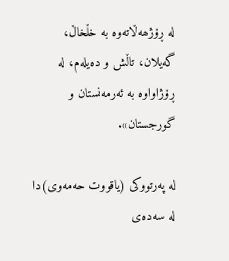لە ڕۆژھەڵاتەوە بە خڵخاڵ، گەیلان، تاڵش و دەیلەم، لە ڕۆژاواوە بە ئەرمەنستان و گورجستان».

لە پەرتووکی (یاقووت حەمەوی)دا لە سەدەی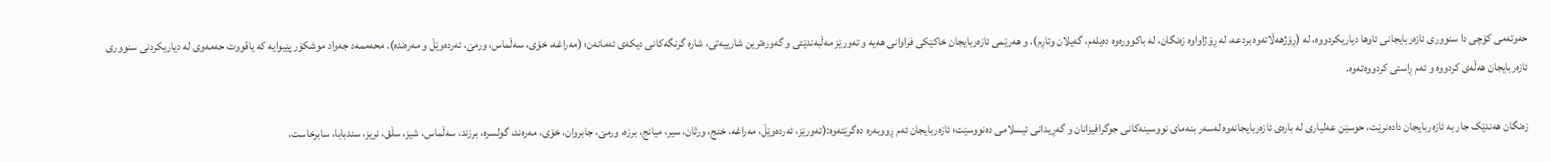حەوتەمی کۆچی دا سنووری ئازەربایجانی ئاوھا دیاریکردووە، لە (ڕۆژھەڵاتەوە بردعە، لە ڕۆژاواوە زەنگان، لە باکوورەوە دەیلەم، گەیلان وتاڕم). و ھەرێمی ئازەربایجان خاکێکی فراوانی ھەیە و تەورێز مەڵبەندێتی و گەورەترین شارییەتی، شارە گرنگەکانی دیکەی ئەمانەن؛ (مەراغە، خۆی، سەڵماس، ورمێ، ئەردەوێڵ و مەرەندە). محەممەد جەواد موشکۆر پێیوایە کە یاقووت حەمەوی لە دیاریکردنی سنووری ئازەربایجان ھەڵەی کردووە و ئەم ڕاستی کردووەتەوە.

زەنگان ھەندێک جار بە ئازەربایجان دادەنرێت، حوسێن عەلیاری لە بارەی ئازەربایجانەوە لەسەر بنەمای نووسینەکانی جوگرافیزانان و گەڕیدانی ئیسلامی دەنووسێت؛ ئازەربایجان ئەم ڕووبەرە دەگرێتەوە:(تەورێز، ئەردەوێڵ، مەراغە، خنج، ورثان، سیر، میانج، برزە، ورمێ، جابروان، خۆی، مەرەند، گولسرە، برزند، سەڵماس، شیز، سڵق، نریز، سندبابا، سابرخاست،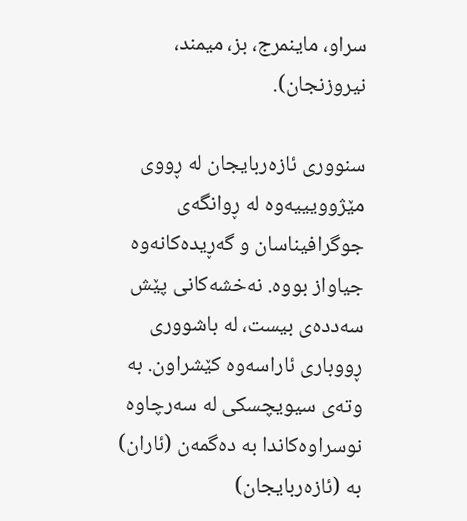سراو، ماینمرج، بز، میمند، نیروزنجان).

سنووری ئازەربایجان لە ڕووی مێژوویییەوە لە ڕوانگەی جوگرافیناسان و گەڕیدەکانەوە جیاواز بووە. نەخشەکانی پێش سەددەی بیست، لە باشووری ڕووباری ئاراسەوە کێشراون. بە وتەی سیویچسکی لە سەرچاوە نوسراوەکاندا بە دەگمەن (ئاران) بە (ئازەربایجان)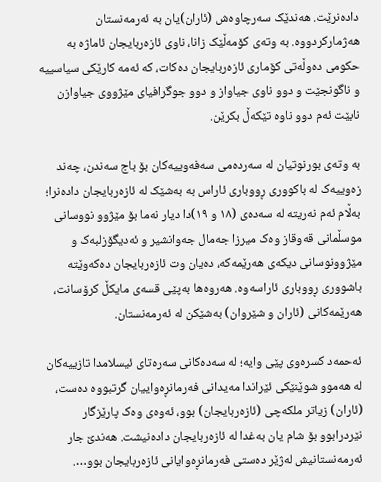دادەنرێت. ھەندێک سەرچاوەش (ئاران)یان بە ئەرمەنستان ھەژمارکردووە. بە وتەی کۆمەڵێک زانا، ناوی ئازەربایجان ئاماژە بە حکومی دەوڵەتی کۆماری ئازەربایجان دەکات، کە ئەمە کارێکی سیاسییە و ناگونجێت و دوو ناوی جیاواز و دوو جوگرافیای مێژووی جیاوازن نابێت ئەم دوو ناوە تێکەڵ بکرێن.

بە وتەی بورنوتیان لە سەردەمی سەفەوییەکان بۆ باج سەندن، چەند زەوییەک لە باکووری ڕووباری ئاراس بە بەشێک لە ئازەربایجان دادەنرا؛ بەڵام ئەم نەریتە لە سەدەی (١٨ و ١٩)دا دیار نەما بۆ مێژوو نووسانی موسڵمانی قەوقاز وەک میرزا جەمال جەوانشیر و ئەدیگۆزلبەک و مێژوونوسانی دیکەی ھەرێمەکە، دەیان وت ئازەربایجان دەکەوێتە باشووری ڕووباری ئاراسەوە. ھەروەھا بەپێی قسەی مایکڵ کرۆسانت، ھەرێمەکانی (ئاران و شێروان) بەشێکن لە ئەرمەنستان.

ئەحمەد کسرەوی پێی وایە؛ لە سەدەکانی سەرەتای ئیسلامدا تازییەکان لە ھەموو شوێنێکی ئێراندا مەیدانی فەرمانڕەواییان گرتبووە دەست، (ئاران) زیاتر ملکەچی (ئازەربایجان) بوو، ئەوەی وەک پارێزگار نێردرابوو بۆ شام یان بەغدا لە ئازەربایجان دادەنیشت. ھەندێ جار ئەرمەنستانیش لەژێر دەستی فەرمانڕەوایانی ئازەربایجان بوو….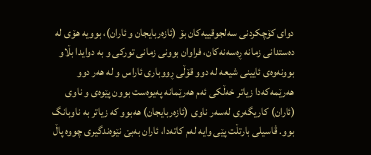دوای کۆچکردنی سەلجوقییەکان بۆ (ئازەربایجان و ئاران)، بوویە ھۆی لە دەستدانی زمانە ڕەسەنەکان، فراوان بوونی زمانی تورکی و بە دوایدا بڵاو بوونەوەی ئایینی شیعە لە دوو قۆڵی ڕووباری ئاراس و لە ھەر دوو ھەرێمەکەدا زیاتر خەڵکی ئەم ھەرێمانە پەیوەست بوون پێوەی و ناوی (ئاران) کاریگەری لەسەر ناوی (ئازەربایجان) ھەبوو کە زیاتر بە ناوبانگ بوو. ڤاسیلی بارتڵت پێی وایە لەم کاتەدا، ئاران بەبێ نێوەندگیری چووە پاڵ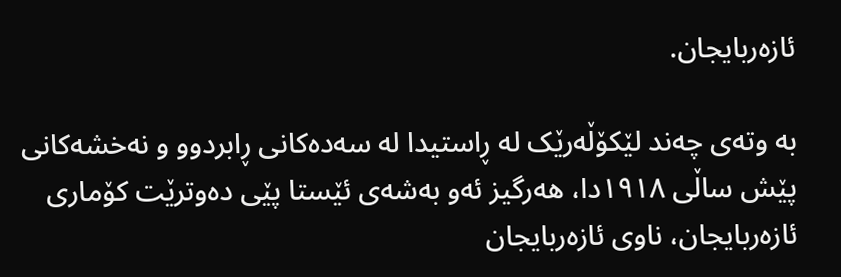ئازەربایجان.

بە وتەی چەند لێکۆڵەرێک لە ڕاستیدا لە سەدەکانی ڕابردوو و نەخشەکانی پێش ساڵی ١٩١٨دا، ھەرگیز ئەو بەشەی ئێستا پێی دەوترێت کۆماری ئازەربایجان، ناوی ئازەربایجان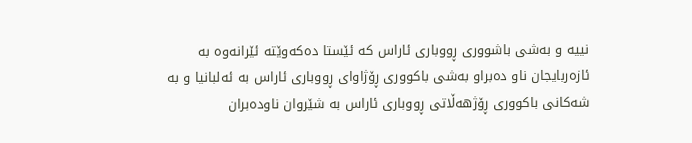نییە و بەشی باشووری ڕووباری ئاراس کە ئێستا دەکەوێتە ئێرانەوە بە ئازەربایجان ناو دەبراو بەشی باکووری ڕۆژاوای ڕووباری ئاراس بە ئەلبانیا و بە شەکانی باکووری ڕۆژھەڵاتی ڕووباری ئاراس بە شێروان ناودەبران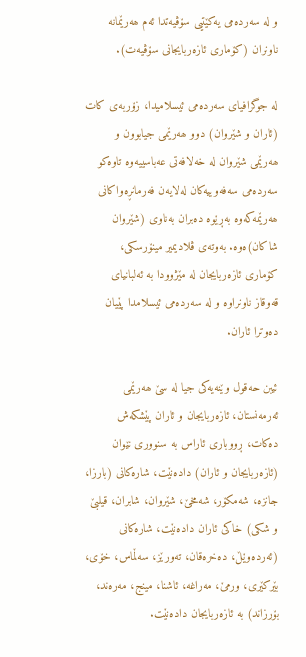و لە سەردەمی یەکێتیی سۆڤیەتدا ئەم ھەرێمانە ناونران (کۆماری ئازەربایجانی سۆڤیەت).

لە جوگرافیای سەردەمی ئیسلامیدا، زۆربەی کات (ئاران و شێروان) دوو ھەرێمی جیابوون و ھەرێمی شێروان لە خەلافەتی عەباسییەوە تاوەکو سەردەمی سەفەوییەکان لەلایەن فەرمانڕەواکانی ھەرێمەکەوە بەڕێوە دەبران بەناوی (شێروان شاکان)ەوە. بەوتەی ڤلادیمیر مینۆرسکی، کۆماری ئازەربایجان لە مێژوودا بە ئەلبانیای قەوقاز ناونراوە و لە سەردەمی ئیسلامدا پێیان دەوترا ئاران.

ئیبن حەقول وێنەیەکی جیا لە سێ ھەرێمی ئەرمەنستان، ئازەربایجان و ئاران پێشکەش دەکات، ڕووباری ئاراس بە سنووری نێوان (ئازەربایجان و ئاران) دادەنێت، شارەکانی (بارزا، جانزە، شەمکۆر، شەمخێ، شێروان، شابران، قیلبێ و شکی) خاکی ئاران دادەنێت، شارەکانی (ئەردەوێڵ، دەخرەقان، تەورێز، سەڵماس، خۆی، بێرکێری، ورمێ، مەراغە، ئاشنا، مینج، مەرەند، بۆرزاند) بە ئازەربایجان دادەنێت.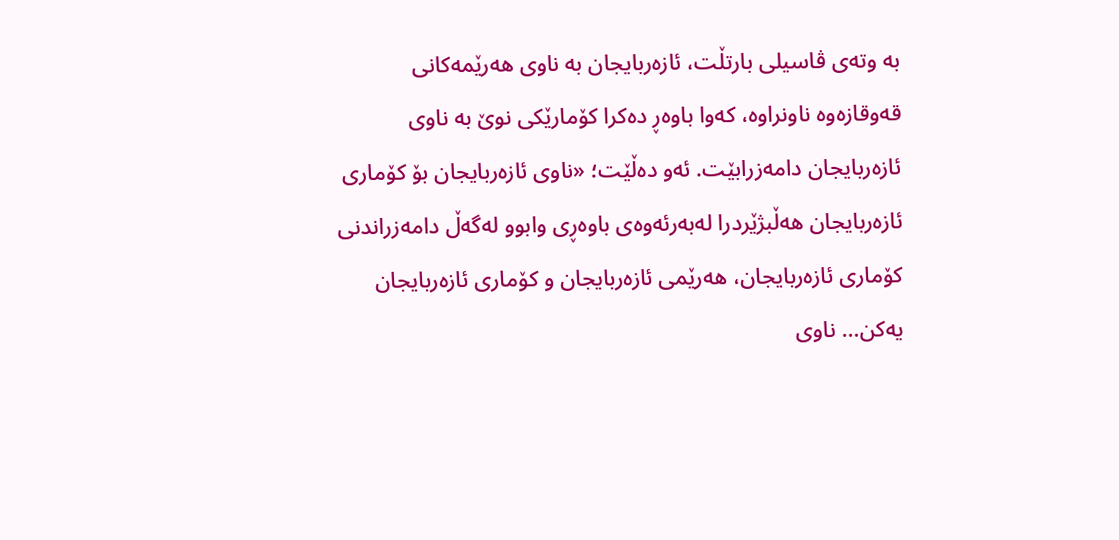بە وتەی ڤاسیلی بارتڵت، ئازەربایجان بە ناوی ھەرێمەکانی قەوقازەوە ناونراوە، کەوا باوەڕ دەکرا کۆمارێکی نوێ بە ناوی ئازەربایجان دامەزرابێت. ئەو دەڵێت؛ «ناوی ئازەربایجان بۆ کۆماری ئازەربایجان ھەڵبژێردرا لەبەرئەوەی باوەڕی وابوو لەگەڵ دامەزراندنی کۆماری ئازەربایجان، ھەرێمی ئازەربایجان و کۆماری ئازەربایجان یەکن… ناوی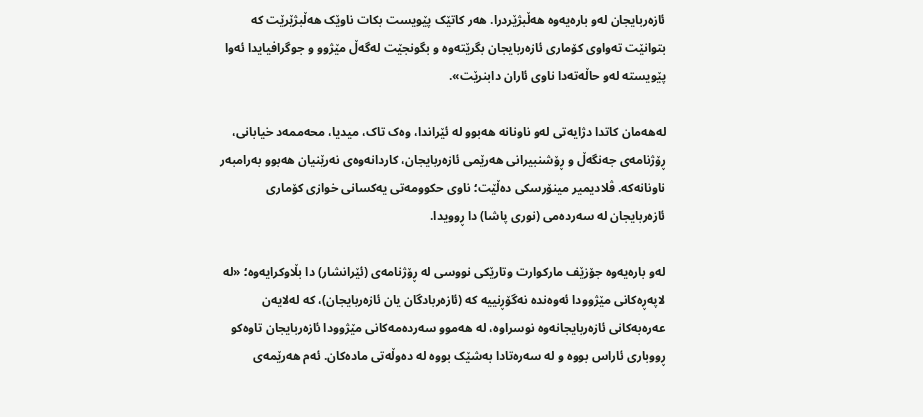ئازەربایجان لەو بارەیەوە ھەڵبژێردرا. ھەر کاتێک پێویست بکات ناوێک ھەڵبژێرێت کە بتوانێت تەواوی کۆماری ئازەربایجان بگرێتەوە و بگونجێت لەگەڵ مێژوو و جوگرافیایدا ئەوا پێویستە لەو حاڵەتەدا ناوی ئاران دابنرێت».

لەھەمان کاتدا دژایەتی لەو ناونانە ھەبوو لە ئێراندا، وەک تاک، میدیا، محەممەد خیابانی، ڕۆژنامەی جەنگەڵ و ڕۆشنبیرانی ھەرێمی ئازەربایجان، کاردانەوەی نەرێنیان ھەبوو بەرامبەر ناونانەکە. ڤلادیمیر مینۆرسکی دەڵێت؛ ناوی حکوومەتی یەکسانی خوازی کۆماری ئازەربایجان لە سەردەمی (نوری پاشا) دا ڕوویدا.

لەو بارەیەوە جۆزێف مارکوارت وتارێکی نووسی لە ڕۆژنامەی (ئێرانشار) دا بڵاوکرایەوە؛ «لە لاپەڕەکانی مێژوودا ئەوەندە نەگۆڕنییە کە (ئازەربادگان یان ئازەربایجان)، کە لەلایەن عەرەبەکانی ئازەربایجانەوە نوسراوە، لە ھەموو سەردەمەکانی مێژوودا ئازەربایجان تاوەکو ڕووباری ئاراس بووە و لە سەرەتادا بەشێک بووە لە دەوڵەتی مادەکان. ئەم ھەرێمەی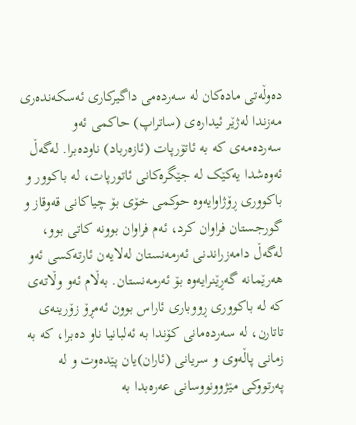دەوڵەتی مادەکان لە سەردەمی داگیرکاری ئەسکەندەری مەزندا لەژێر ئیدارەی (ساتراپ) حاکمی ئەو سەردەمەی کە بە ئاتۆرپات (ئازەرباد) ناودەبرا. لەگەڵ ئەوەشدا یەکێک لە جێگرەکانی ئاتورپات، لە باکوور و باکووری ڕۆژاوایەوە حوکمی خۆی بۆ چیاکانی قەوقاز و گورجستان فراوان کرد، ئەم فراوان بوونە کاتی بوو، لەگەڵ دامەزراندنی ئەرمەنستان لەلایەن ئارتەکسی ئەو ھەرێمانە گەڕێنرایەوە بۆ ئەرمەنستان. بەڵام ئەو وڵاتەی کە لە باکووری ڕووباری ئاراس بوون ئەمڕۆ زۆرینەی تاتارن، لە سەردەمانی کۆندا بە ئەلبانیا ناو دەبرا، کە بە زمانی پاڵەوی و سریانی (ئاران)یان پێدەوت و لە پەرتووکی مێژوونووسانی عەرەبدا بە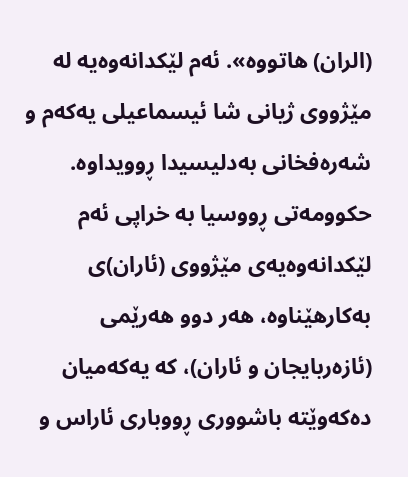(الران) ھاتووە». ئەم لێکدانەوەیە لە مێژووی ژیانی شا ئیسماعیلی یەکەم و شەرەفخانی بەدلیسیدا ڕوویداوە. حکوومەتی ڕووسیا بە خراپی ئەم لێکدانەوەیەی مێژووی (ئاران)ی بەکارھێناوە، ھەر دوو ھەرێمی (ئازەربایجان و ئاران)، کە یەکەمیان دەکەوێتە باشووری ڕووباری ئاراس و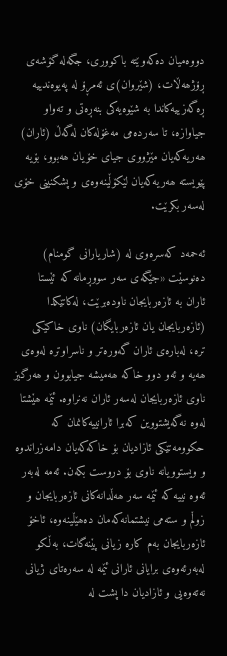دووەمیان دەکەوێتە باکووری، جگەلە گۆشەی ڕۆژھەڵات، (شێروان)ی ئەمڕۆ لە پەیوەندییە ڕەگەزییەکاندا بە شێوەیەکی بنەڕەتی و تەواو جیاوازە، تا سەردەمی مەغۆلەکان لەگەڵ (ئاران) ھەریەکەیان مێژووی جیای خۆیان ھەبوو، بۆیە پێویستە ھەریەکەیان لێکۆڵینەوەی و پشکنینی خۆی لەسەر بکرێت.

ئەحمەد کەسرەوی لە (شاریارانی گومنام) دەنوسێت «جێگەی سەر سووڕمانە کە ئێستا ئاران بە ئازەربایجان ناودەبرێت، لەکاتێکدا (ئازەربایجان یان ئازەربایگان) ناوی خاکێکی ترە، لەبارەی ئاران گەورەتر و ناسراوترە لەوەی ھەیە و ئەو دوو خاکە ھەمیشە جیابوون و ھەرگیز ناوی ئازەربایجان لەسەر ئاران نەنراوە. ئێمە ھێشتا لەوە نەگەیشتووین کەبرا ئارانییەکانمان کە حکوومەتێکی ئازادیان بۆ خاکەکەیان دامەزراندوە و ویستوویانە ناوی بۆ دروست بکەن. ئەمە لەبەر ئەوە نییە کە ئێمە سەر ھەڵدانەکانی ئازەربایجان و زوڵم و ستەمی نیشتمانەکەمان دەھێڵینەوە، ئاخۆ ئازەربایجان بەم کارە زیانی پێنەگات، بەڵکو لەبەرئەوەی برایانی ئارانی ئێمە لە سەرەتای ژیانی نەتەوەیی و ئازادیان دا پشت لە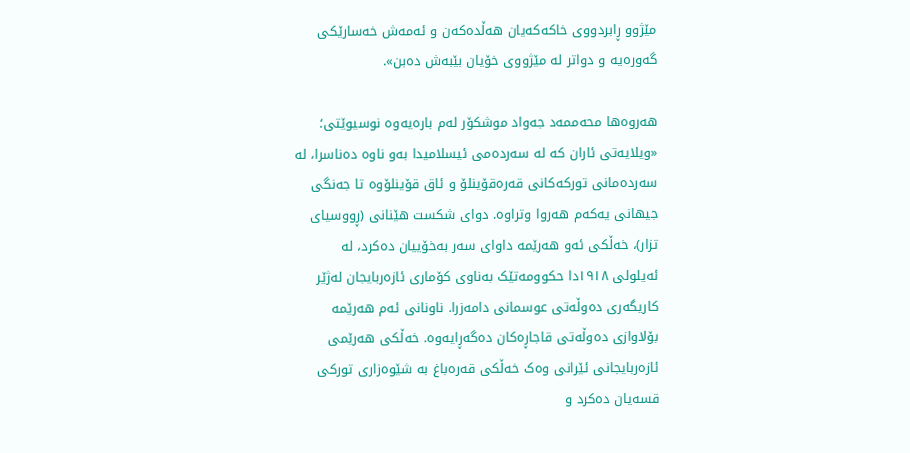مێژوو ڕابردووی خاکەکەیان ھەڵدەکەن و ئەمەش خەسارێکی گەورەیە و دواتر لە مێژووی خۆیان بێبەش دەبن».

ھەروەھا محەممەد جەواد موشکۆر لەم بارەیەوە نوسیوێتی؛ «ویلایەتی ئاران کە لە سەردەمی ئیسلامیدا بەو ناوە دەناسرا، لە سەردەمانی تورکەکانی قەرەقۆینلۆ و ئاق قۆینلۆوە تا جەنگی جیھانی یەکەم ھەروا وتراوە. دوای شکست ھێنانی (ڕووسیای تزار)، خەڵکی ئەو ھەرێمە داوای سەر بەخۆییان دەکرد، لە ئەیلولی ١٩١٨دا حکوومەتێک بەناوی کۆماری ئازەربایجان لەژێر کاریگەری دەوڵەتی عوسمانی دامەزرا. ناونانی ئەم ھەرێمە بۆلاوازی دەوڵەتی قاجاڕەکان دەگەڕایەوە. خەڵکی ھەرێمی ئازەربایجانی ئێرانی وەک خەڵکی قەرەباغ بە شێوەزاری تورکی قسەیان دەکرد و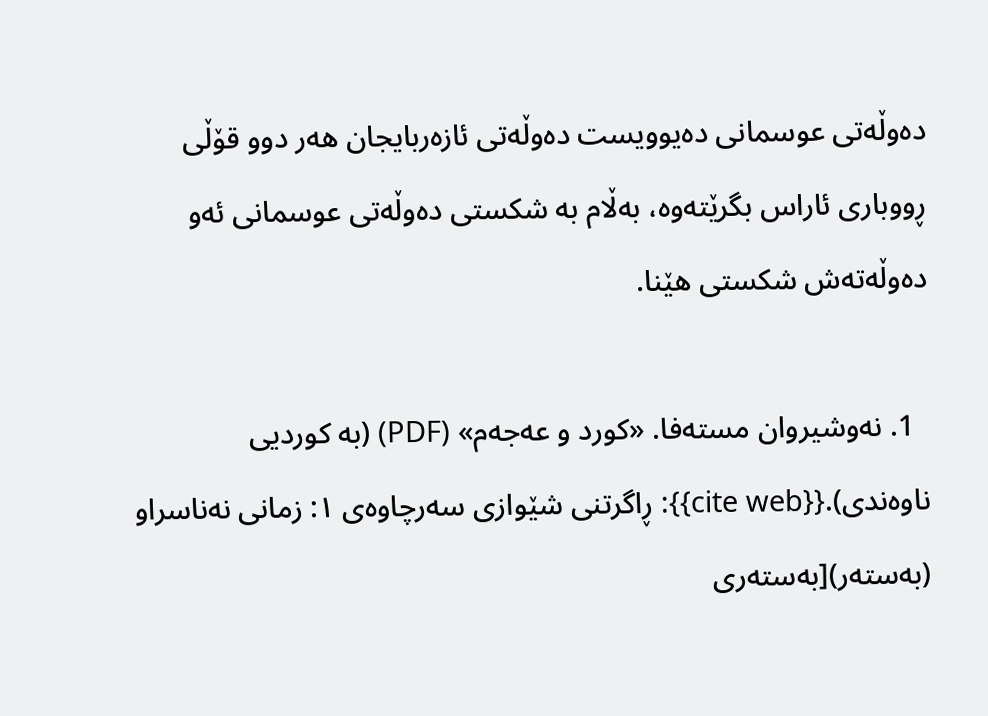دەوڵەتی عوسمانی دەیوویست دەوڵەتی ئازەربایجان ھەر دوو قۆڵی ڕووباری ئاراس بگرێتەوە، بەڵام بە شکستی دەوڵەتی عوسمانی ئەو دەوڵەتەش شکستی ھێنا.

  1. نەوشیروان مستەفا. «کورد و عەجەم» (PDF) (بە کوردیی ناوەندی).{{cite web}}: ڕاگرتنی شێوازی سەرچاوەی ١: زمانی نەناسراو (بەستەر)[بەستەری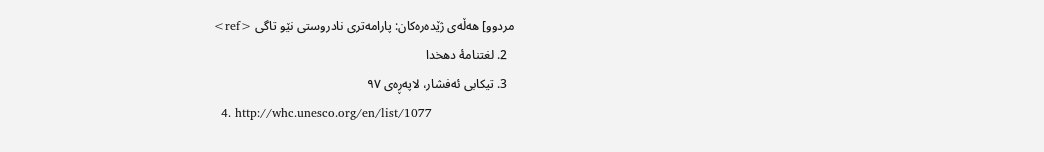مردوو] ھەڵەی ژێدەرەکان: پارامەتری نادروستی نێو تاگی <ref>
  2. لغتنامۀ دھخدا
  3. تیکابی ئەفشار، لاپەڕەی ٩٧
  4. http://whc.unesco.org/en/list/1077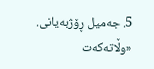5. جەمیل ڕۆژبەیانی. «وڵاتەکەت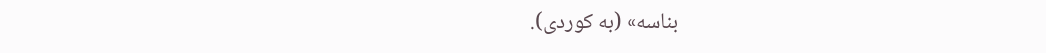بناسە» (بە کوردی).